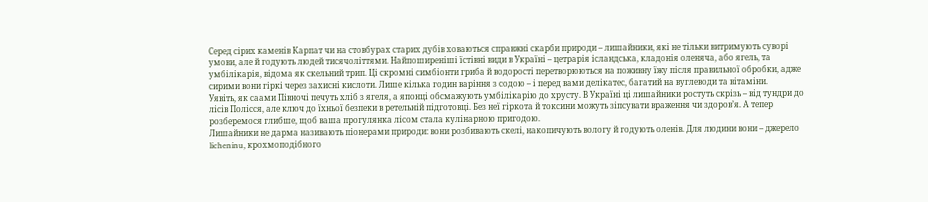Серед сірих каменів Карпат чи на стовбурах старих дубів ховаються справжні скарби природи – лишайники, які не тільки витримують суворі умови, але й годують людей тисячоліттями. Найпоширеніші їстівні види в Україні – цетрарія ісландська, кладонія оленяча, або ягель, та умбілікарія, відома як скельний трип. Ці скромні симбіонти гриба й водорості перетворюються на поживну їжу після правильної обробки, адже сирими вони гіркі через захисні кислоти. Лише кілька годин варіння з содою – і перед вами делікатес, багатий на вуглеводи та вітаміни.
Уявіть, як саами Півночі печуть хліб з ягеля, а японці обсмажують умбілікарію до хрусту. В Україні ці лишайники ростуть скрізь – від тундри до лісів Полісся, але ключ до їхньої безпеки в ретельній підготовці. Без неї гіркота й токсини можуть зіпсувати враження чи здоров’я. А тепер розберемося глибше, щоб ваша прогулянка лісом стала кулінарною пригодою.
Лишайники не дарма називають піонерами природи: вони розбивають скелі, накопичують вологу й годують оленів. Для людини вони – джерело licheninu, крохмоподібного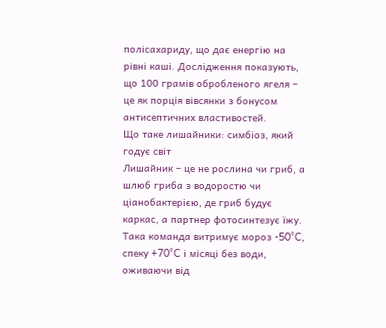полісахариду, що дає енергію на рівні каші. Дослідження показують, що 100 грамів обробленого ягеля – це як порція вівсянки з бонусом антисептичних властивостей.
Що таке лишайники: симбіоз, який годує світ
Лишайник – це не рослина чи гриб, а шлюб гриба з водоростю чи ціанобактерією, де гриб будує каркас, а партнер фотосинтезує їжу. Така команда витримує мороз -50°C, спеку +70°C і місяці без води, оживаючи від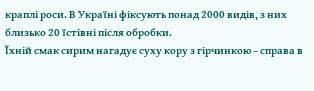краплі роси. В Україні фіксують понад 2000 видів, з них близько 20 їстівні після обробки.
Їхній смак сирим нагадує суху кору з гірчинкою – справа в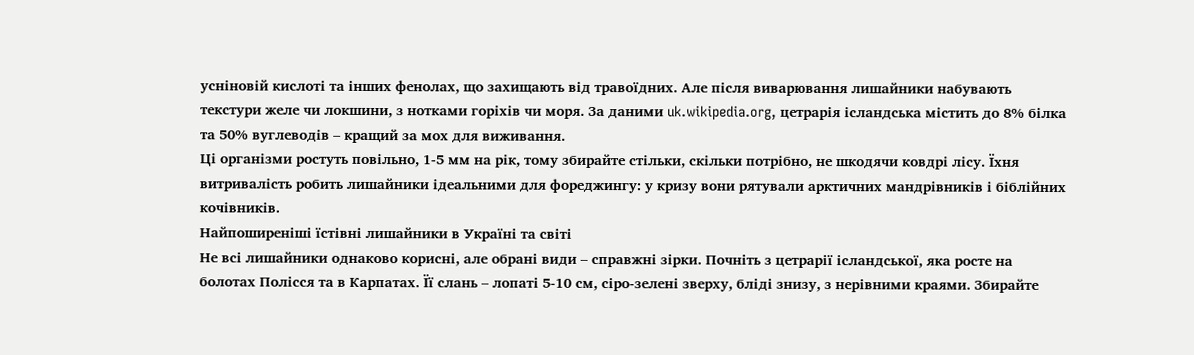усніновій кислоті та інших фенолах, що захищають від травоїдних. Але після виварювання лишайники набувають текстури желе чи локшини, з нотками горіхів чи моря. За даними uk.wikipedia.org, цетрарія ісландська містить до 8% білка та 50% вуглеводів – кращий за мох для виживання.
Ці організми ростуть повільно, 1-5 мм на рік, тому збирайте стільки, скільки потрібно, не шкодячи ковдрі лісу. Їхня витривалість робить лишайники ідеальними для фореджингу: у кризу вони рятували арктичних мандрівників і біблійних кочівників.
Найпоширеніші їстівні лишайники в Україні та світі
Не всі лишайники однаково корисні, але обрані види – справжні зірки. Почніть з цетрарії ісландської, яка росте на болотах Полісся та в Карпатах. Її слань – лопаті 5-10 см, сіро-зелені зверху, бліді знизу, з нерівними краями. Збирайте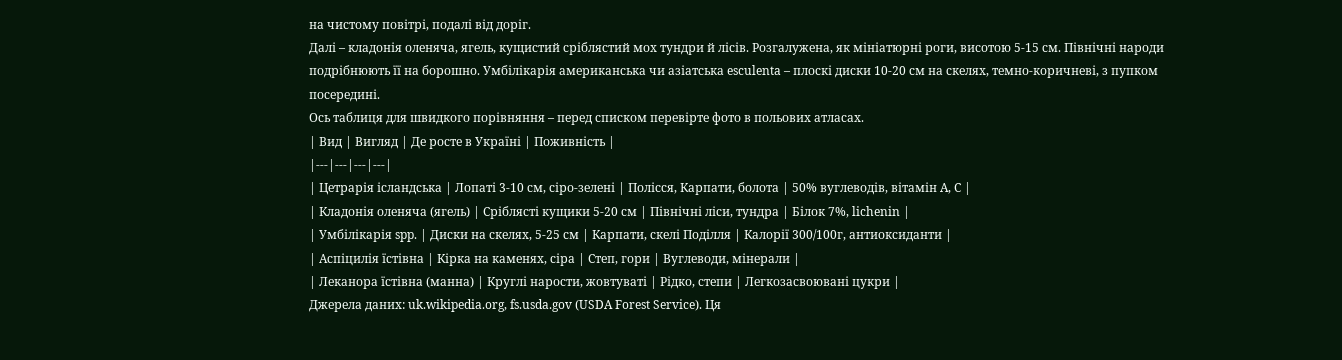на чистому повітрі, подалі від доріг.
Далі – кладонія оленяча, ягель, кущистий сріблястий мох тундри й лісів. Розгалужена, як мініатюрні роги, висотою 5-15 см. Північні народи подрібнюють її на борошно. Умбілікарія американська чи азіатська esculenta – плоскі диски 10-20 см на скелях, темно-коричневі, з пупком посередині.
Ось таблиця для швидкого порівняння – перед списком перевірте фото в польових атласах.
| Вид | Вигляд | Де росте в Україні | Поживність |
|---|---|---|---|
| Цетрарія ісландська | Лопаті 3-10 см, сіро-зелені | Полісся, Карпати, болота | 50% вуглеводів, вітамін A, C |
| Кладонія оленяча (ягель) | Сріблясті кущики 5-20 см | Північні ліси, тундра | Білок 7%, lichenin |
| Умбілікарія spp. | Диски на скелях, 5-25 см | Карпати, скелі Поділля | Калорії 300/100г, антиоксиданти |
| Аспіцилія їстівна | Кірка на каменях, сіра | Степ, гори | Вуглеводи, мінерали |
| Леканора їстівна (манна) | Круглі нарости, жовтуваті | Рідко, степи | Легкозасвоювані цукри |
Джерела даних: uk.wikipedia.org, fs.usda.gov (USDA Forest Service). Ця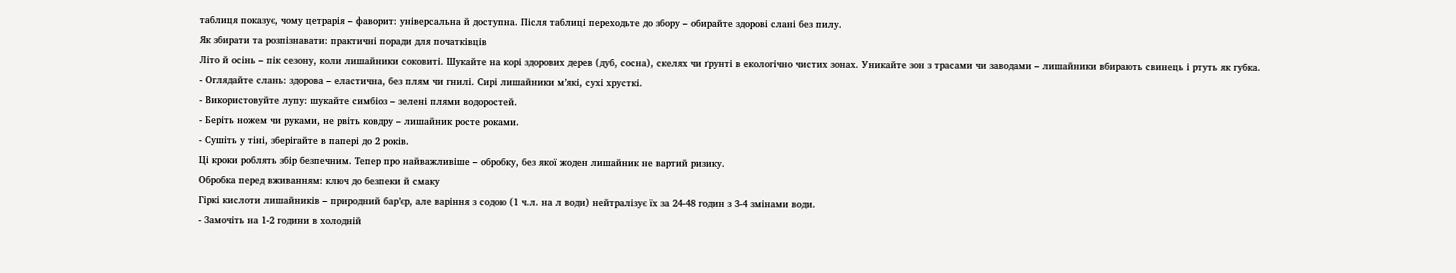таблиця показує, чому цетрарія – фаворит: універсальна й доступна. Після таблиці переходьте до збору – обирайте здорові слані без пилу.
Як збирати та розпізнавати: практичні поради для початківців
Літо й осінь – пік сезону, коли лишайники соковиті. Шукайте на корі здорових дерев (дуб, сосна), скелях чи ґрунті в екологічно чистих зонах. Уникайте зон з трасами чи заводами – лишайники вбирають свинець і ртуть як губка.
- Оглядайте слань: здорова – еластична, без плям чи гнилі. Сирі лишайники м’які, сухі хрусткі.
- Використовуйте лупу: шукайте симбіоз – зелені плями водоростей.
- Беріть ножем чи руками, не рвіть ковдру – лишайник росте роками.
- Сушіть у тіні, зберігайте в папері до 2 років.
Ці кроки роблять збір безпечним. Тепер про найважливіше – обробку, без якої жоден лишайник не вартий ризику.
Обробка перед вживанням: ключ до безпеки й смаку
Гіркі кислоти лишайників – природний бар’єр, але варіння з содою (1 ч.л. на л води) нейтралізує їх за 24-48 годин з 3-4 змінами води.
- Замочіть на 1-2 години в холодній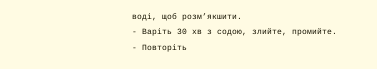воді, щоб розм’якшити.
- Варіть 30 хв з содою, злийте, промийте.
- Повторіть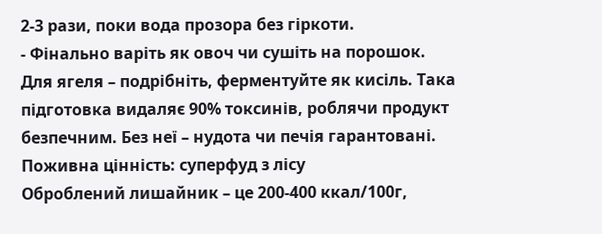2-3 рази, поки вода прозора без гіркоти.
- Фінально варіть як овоч чи сушіть на порошок.
Для ягеля – подрібніть, ферментуйте як кисіль. Така підготовка видаляє 90% токсинів, роблячи продукт безпечним. Без неї – нудота чи печія гарантовані.
Поживна цінність: суперфуд з лісу
Оброблений лишайник – це 200-400 ккал/100г,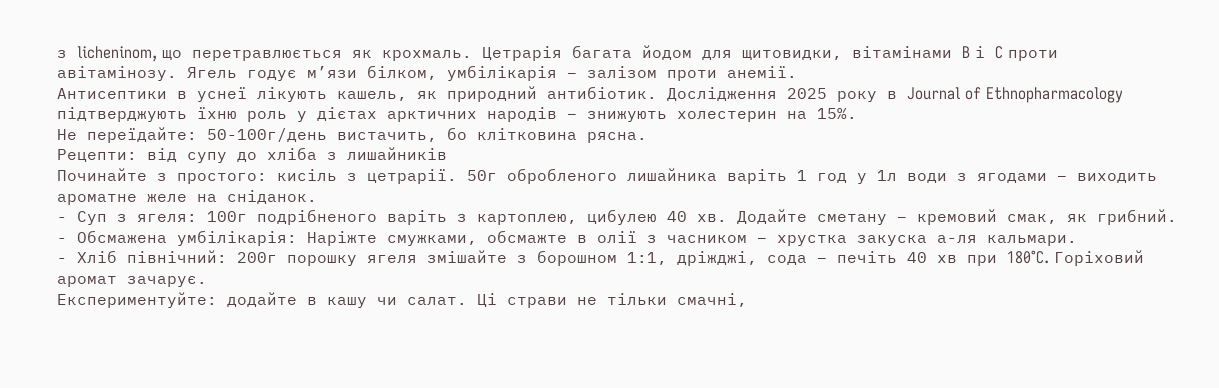з licheninom, що перетравлюється як крохмаль. Цетрарія багата йодом для щитовидки, вітамінами B і C проти авітамінозу. Ягель годує м’язи білком, умбілікарія – залізом проти анемії.
Антисептики в уснеї лікують кашель, як природний антибіотик. Дослідження 2025 року в Journal of Ethnopharmacology підтверджують їхню роль у дієтах арктичних народів – знижують холестерин на 15%.
Не переїдайте: 50-100г/день вистачить, бо клітковина рясна.
Рецепти: від супу до хліба з лишайників
Починайте з простого: кисіль з цетрарії. 50г обробленого лишайника варіть 1 год у 1л води з ягодами – виходить ароматне желе на сніданок.
- Суп з ягеля: 100г подрібненого варіть з картоплею, цибулею 40 хв. Додайте сметану – кремовий смак, як грибний.
- Обсмажена умбілікарія: Наріжте смужками, обсмажте в олії з часником – хрустка закуска а-ля кальмари.
- Хліб північний: 200г порошку ягеля змішайте з борошном 1:1, дріжджі, сода – печіть 40 хв при 180°C. Горіховий аромат зачарує.
Експериментуйте: додайте в кашу чи салат. Ці страви не тільки смачні,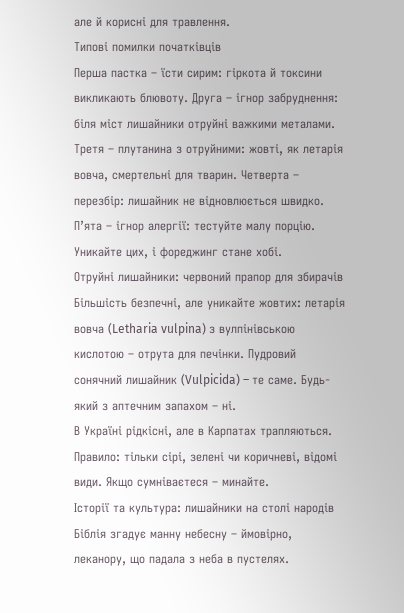але й корисні для травлення.
Типові помилки початківців
Перша пастка – їсти сирим: гіркота й токсини викликають блювоту. Друга – ігнор забруднення: біля міст лишайники отруйні важкими металами. Третя – плутанина з отруйними: жовті, як летарія вовча, смертельні для тварин. Четверта – перезбір: лишайник не відновлюється швидко. П’ята – ігнор алергії: тестуйте малу порцію. Уникайте цих, і фореджинг стане хобі.
Отруйні лишайники: червоний прапор для збирачів
Більшість безпечні, але уникайте жовтих: летарія вовча (Letharia vulpina) з вулпінівською кислотою – отрута для печінки. Пудровий сонячний лишайник (Vulpicida) – те саме. Будь-який з аптечним запахом – ні.
В Україні рідкісні, але в Карпатах трапляються. Правило: тільки сірі, зелені чи коричневі, відомі види. Якщо сумніваєтеся – минайте.
Історії та культура: лишайники на столі народів
Біблія згадує манну небесну – ймовірно, леканору, що падала з неба в пустелях.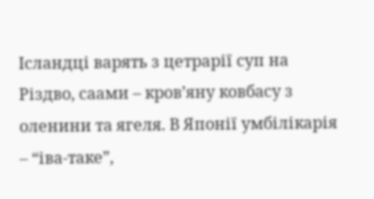Ісландці варять з цетрарії суп на Різдво, саами – кров’яну ковбасу з оленини та ягеля. В Японії умбілікарія – “іва-таке”,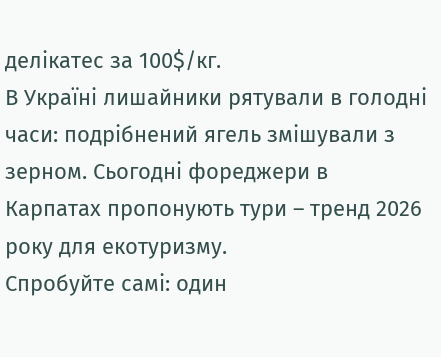делікатес за 100$/кг.
В Україні лишайники рятували в голодні часи: подрібнений ягель змішували з зерном. Сьогодні фореджери в Карпатах пропонують тури – тренд 2026 року для екотуризму.
Спробуйте самі: один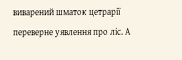виварений шматок цетрарії переверне уявлення про ліс. А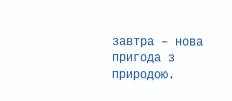завтра – нова пригода з природою.